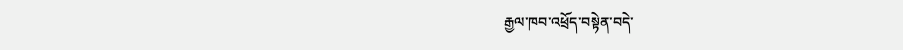རྒྱལ་ཁབ་འཕྲོད་བསྟེན་བདེ་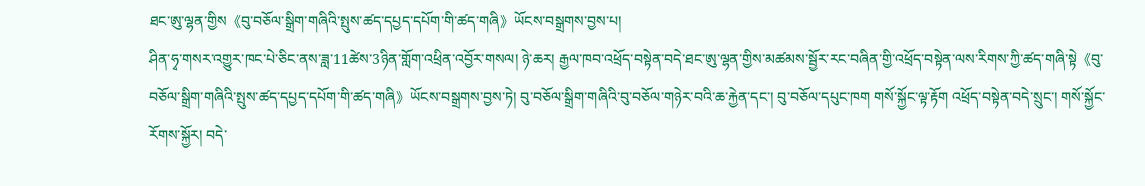ཐང་ཨུ་ལྷན་གྱིས《བུ་བཅོལ་སྒྲིག་གཞིའི་སྤུས་ཚད་དཔྱད་དཔོག་གི་ཚད་གཞི》ཡོངས་བསྒྲགས་བྱས་པ།
ཤིན་ཧྭ་གསར་འགྱུར་ཁང་པེ་ཅིང་ནས་ཟླ་11ཚེས་3ཉིན་གློག་འཕྲིན་འབྱོར་གསལ། ཉེ་ཆར། རྒྱལ་ཁབ་འཕྲོད་བསྟེན་བདེ་ཐང་ཨུ་ལྷན་གྱིས་མཚམས་སྦྱོར་རང་བཞིན་གྱི་འཕྲོད་བསྟེན་ལས་རིགས་ཀྱི་ཚད་གཞི་སྟེ《བུ་བཅོལ་སྒྲིག་གཞིའི་སྤུས་ཚད་དཔྱད་དཔོག་གི་ཚད་གཞི》ཡོངས་བསྒྲགས་བྱས་ཏེ། བུ་བཅོལ་སྒྲིག་གཞིའི་བུ་བཅོལ་གཉེར་བའི་ཆ་རྐྱེན་དང་། བུ་བཅོལ་དཔུང་ཁག གསོ་སྐྱོང་ལྟ་རྟོག འཕྲོད་བསྟེན་བདེ་སྲུང་། གསོ་སྐྱོང་རོགས་སྐྱོར། བདེ་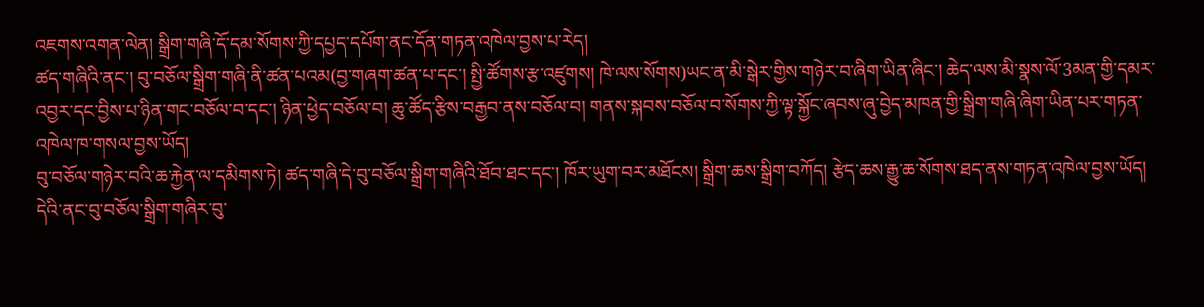འཇགས་འགན་ལེན། སྒྲིག་གཞི་དོ་དམ་སོགས་ཀྱི་དཔྱད་དཔོག་ནང་དོན་གཏན་འཁེལ་བྱས་པ་རེད།
ཚད་གཞིའི་ནང་། བུ་བཅོལ་སྒྲིག་གཞི་ནི་ཚན་པའམ(བྱ་གཞག་ཚན་པ་དང་། སྤྱི་ཚོགས་རྩ་འཛུགས། ཁེ་ལས་སོགས)ཡང་ན་མི་སྒེར་གྱིས་གཉེར་བ་ཞིག་ཡིན་ཞིང་། ཆེད་ལས་མི་སྣས་ལོ་3མན་གྱི་དམར་འབྱར་དང་བྱིས་པ་ཉིན་གང་བཅོལ་བ་དང་། ཉིན་ཕྱེད་བཅོལ་བ། ཆུ་ཚོད་རྩིས་བརྒྱབ་ནས་བཅོལ་བ། གནས་སྐབས་བཅོལ་བ་སོགས་ཀྱི་ལྟ་སྐྱོང་ཞབས་ཞུ་བྱེད་མཁན་གྱི་སྒྲིག་གཞི་ཞིག་ཡིན་པར་གཏན་འཁེལ་ཁ་གསལ་བྱས་ཡོད།
བུ་བཅོལ་གཉེར་བའི་ཆ་རྐྱེན་ལ་དམིགས་ཏེ། ཚད་གཞི་དེ་བུ་བཅོལ་སྒྲིག་གཞིའི་ཐོབ་ཐང་དང་། ཁོར་ཡུག་བར་མཐོངས། སྒྲིག་ཆས་སྒྲིག་བཀོད། རྩེད་ཆས་རྒྱུ་ཆ་སོགས་ཐད་ནས་གཏན་འཁེལ་བྱས་ཡོད། དེའི་ནང་བུ་བཅོལ་སྒྲིག་གཞིར་བུ་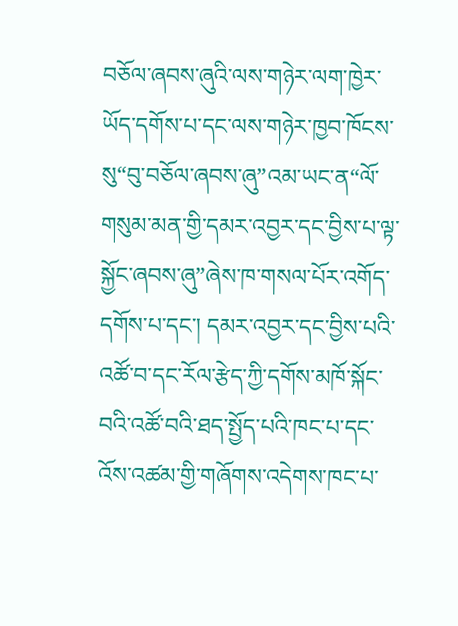བཅོལ་ཞབས་ཞུའི་ལས་གཉེར་ལག་ཁྱེར་ཡོད་དགོས་པ་དང་ལས་གཉེར་ཁྱབ་ཁོངས་སུ“བུ་བཅོལ་ཞབས་ཞུ”འམ་ཡང་ན“ལོ་གསུམ་མན་གྱི་དམར་འབྱར་དང་བྱིས་པ་ལྟ་སྐྱོང་ཞབས་ཞུ”ཞེས་ཁ་གསལ་པོར་འགོད་དགོས་པ་དང་། དམར་འབྱར་དང་བྱིས་པའི་འཚོ་བ་དང་རོལ་རྩེད་ཀྱི་དགོས་མཁོ་སྐོང་བའི་འཚོ་བའི་ཐད་སྤྱོད་པའི་ཁང་པ་དང་འོས་འཚམ་གྱི་གཞོགས་འདེགས་ཁང་པ་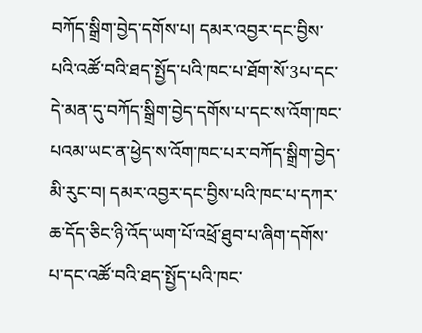བཀོད་སྒྲིག་བྱེད་དགོས་པ། དམར་འབྱར་དང་བྱིས་པའི་འཚོ་བའི་ཐད་སྤྱོད་པའི་ཁང་པ་ཐོག་སོ་3པ་དང་དེ་མན་དུ་བཀོད་སྒྲིག་བྱེད་དགོས་པ་དང་ས་འོག་ཁང་པའམ་ཡང་ན་ཕྱེད་ས་འོག་ཁང་པར་བཀོད་སྒྲིག་བྱེད་མི་རུང་བ། དམར་འབྱར་དང་བྱིས་པའི་ཁང་པ་དཀར་ཆ་དོད་ཅིང་ཉི་འོད་ཡག་པོ་འཕྲོ་ཐུབ་པ་ཞིག་དགོས་པ་དང་འཚོ་བའི་ཐད་སྤྱོད་པའི་ཁང་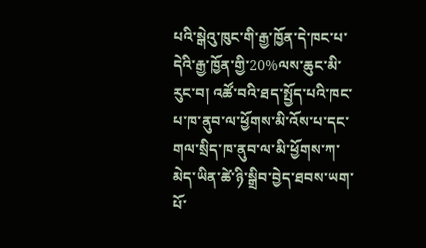པའི་སྒེའུ་ཁུང་གི་རྒྱ་ཁྱོན་དེ་ཁང་པ་དེའི་རྒྱ་ཁྱོན་གྱི་20%ལས་ཆུང་མི་རུང་བ། འཚོ་བའི་ཐད་སྤྱོད་པའི་ཁང་པ་ཁ་ནུབ་ལ་ཕྱོགས་མི་འོས་པ་དང་གལ་སྲིད་ཁ་ནུབ་ལ་མི་ཕྱོགས་ཀ་མེད་ཡིན་ཚེ་ཉི་སྒྲིབ་བྱེད་ཐབས་ཡག་པོ་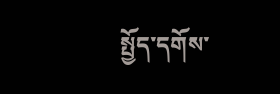སྤྱོད་དགོས་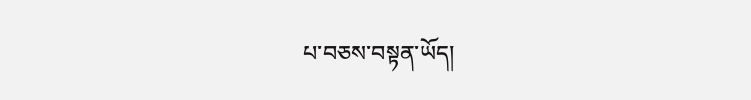པ་བཅས་བསྟན་ཡོད།